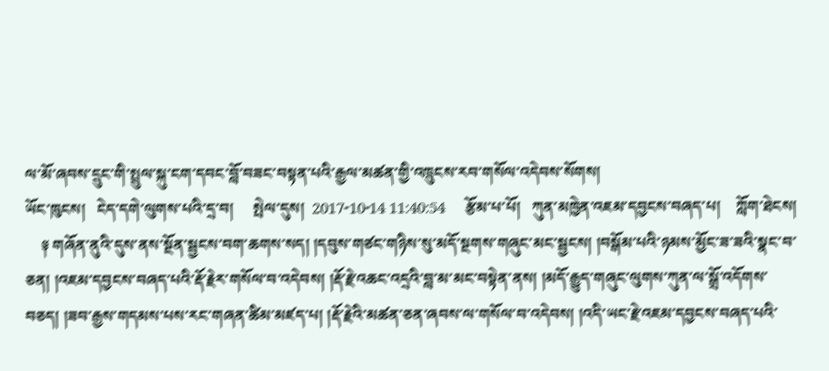ལ་མོ་ཞབས་དྲུང་གི་སྤྲུལ་སྐུ་ངག་དབང་བློ་བཟང་བསྟན་པའི་རྒྱལ་མཚན་གྱི་འཁྲུངས་རབ་གསོལ་འདེབས་སོགས།
ཡོང་ཁུངས།   ངེད་དགེ་ལུགས་པའི་དྲ་བ།     སྤེལ་དུས།  2017-10-14 11:40:54     རྩོམ་པ་པོ།   ཀུན་མཁྱེན་འཇམ་དབྱངས་བཞད་པ།    ཀློག་ཐེངས།
    ༈ གཞོན་ནུའི་དུས་ནས་སྔོན་སྦྱངས་བག་ཆགས་སད། །དབུས་གཙང་གཉིས་སུ་མདོ་སྔགས་གཞུང་མང་སྦྱངས། །བསྒོམ་པའི་ཉམས་མྱོང་ཟ་ཟའི་སྣང་བ་ཅན། །འཇམ་དབྱངས་བཞད་པའི་རྡོ་རྗེར་གསོལ་བ་འདེབས། །རྡོ་རྗེ་འཆང་འདྲའི་བླ་མ་མང་བསྟེན་ནས། །མདོ་རྒྱུད་གཞུང་ལུགས་ཀུན་ལ་སྒྲོ་འདོགས་བཅད། །ཟབ་རྒྱས་གདམས་པས་རང་གཞན་ཚིམ་མཛད་པ། །རྡོ་རྗེའི་མཚན་ཅན་ཞབས་ལ་གསོལ་བ་འདེབས། །འདི་ཡང་རྗེ་འཇམ་དབྱངས་བཞད་པའི་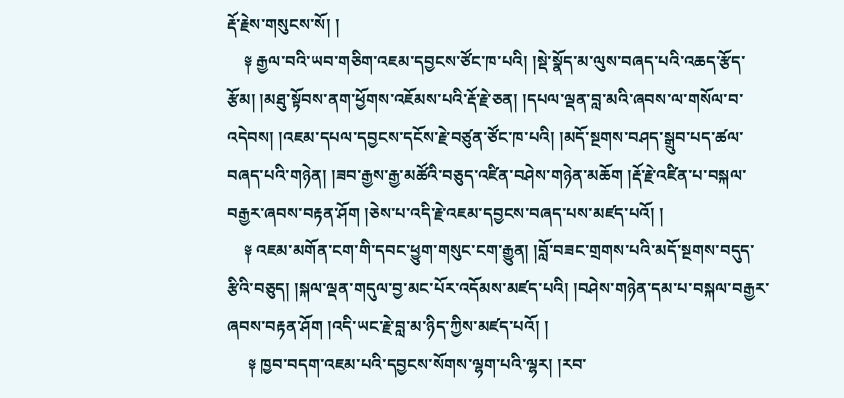རྡོ་རྗེས་གསུངས་སོ། །
    ༈ རྒྱལ་བའི་ཡབ་གཅིག་འཇམ་དབྱངས་ཙོང་ཁ་པའི། །སྡེ་སྣོད་མ་ལུས་བཞད་པའི་འཆད་རྩོད་རྩོམ། །མཐུ་སྟོབས་ནག་ཕྱོགས་འཇོམས་པའི་རྡོ་རྗེ་ཅན། །དཔལ་ལྡན་བླ་མའི་ཞབས་ལ་གསོལ་བ་འདེབས། །འཇམ་དཔལ་དབྱངས་དངོས་རྗེ་བཙུན་ཙོང་ཁ་པའི། །མདོ་སྔགས་བཤད་སྒྲུབ་པད་ཚལ་བཞད་པའི་གཉེན། །ཟབ་རྒྱས་རྒྱ་མཚོའི་བཅུད་འཛིན་བཤེས་གཉེན་མཆོག །རྡོ་རྗེ་འཛིན་པ་བསྐལ་བརྒྱར་ཞབས་བརྟན་ཤོག །ཅེས་པ་འདི་རྗེ་འཇམ་དབྱངས་བཞད་པས་མཛད་པའོ། །
    ༈ འཇམ་མགོན་ངག་གི་དབང་ཕྱུག་གསུང་ངག་རྒྱུན། །བློ་བཟང་གྲགས་པའི་མདོ་སྔགས་བདུད་རྩིའི་བཅུད། །སྐལ་ལྡན་གདུལ་བྱ་མང་པོར་འདོམས་མཛད་པའི། །བཤེས་གཉེན་དམ་པ་བསྐལ་བརྒྱར་ཞབས་བརྟན་ཤོག །འདི་ཡང་རྗེ་བླ་མ་ཉིད་ཀྱིས་མཛད་པའོ། །
     ༈ ཁྱབ་བདག་འཇམ་པའི་དབྱངས་སོགས་ལྷག་པའི་ལྷར། །རབ་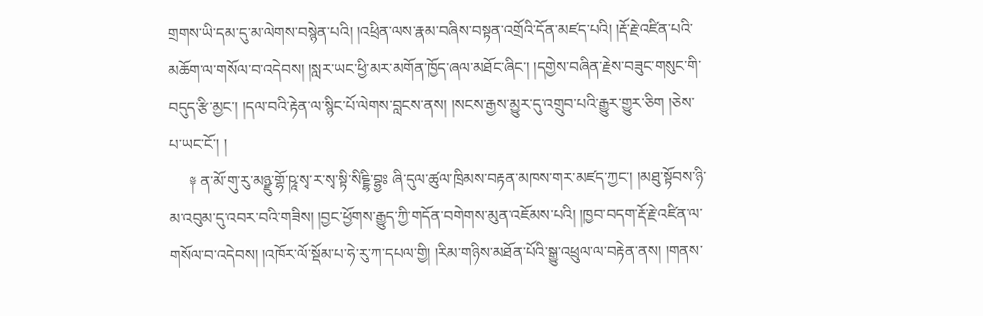གྲགས་ཡི་དམ་དུ་མ་ལེགས་བསྙེན་པའི། །འཕྲིན་ལས་རྣམ་བཞིས་བསྟན་འགྲོའི་དོན་མཛད་པའི། །རྡོ་རྗེ་འཛིན་པའི་མཆོག་ལ་གསོལ་བ་འདེབས། །སླར་ཡང་ཕྱི་མར་མགོན་ཁྱོད་ཞལ་མཐོང་ཞིང་། །དགྱེས་བཞིན་རྗེས་བཟུང་གསུང་གི་བདུད་རྩི་མྱང་། །དལ་བའི་རྟེན་ལ་སྙིང་པོ་ལེགས་བླངས་ནས། །སངས་རྒྱས་མྱུར་དུ་འགྲུབ་པའི་རྒྱུར་གྱུར་ཅིག །ཅེས་པ་ཡང་ངོ་། །
     ༈ ན་མོ་གུ་རུ་མཉྫུ་གྷོ་ཥཱ་སྭ་ར་སྭ་སྟི་སིངྔྷི་བྷྱཿ ཞི་དུལ་ཚུལ་ཁྲིམས་བརྟན་མཁས་གར་མཛད་ཀྱང་། །མཐུ་སྟོབས་ཉི་མ་འབུམ་དུ་འབར་བའི་གཟིས། །བྱང་ཕྱོགས་རྒྱུད་ཀྱི་གདོན་བགེགས་མུན་འཇོམས་པའི། །ཁྱབ་བདག་རྡོ་རྗེ་འཛིན་ལ་གསོལ་བ་འདེབས། །འཁོར་ལོ་སྡོམ་པ་ཧེ་རུ་ཀ་དཔལ་གྱི། །རིམ་གཉིས་མཐོན་པོའི་སྒྱུ་འཕྲུལ་ལ་བརྟེན་ནས། །གནས་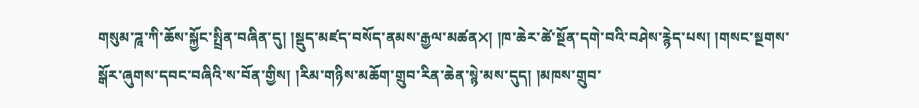གསུམ་ཌཱ་ཀི་ཆོས་སྐྱོང་སྤྲིན་བཞིན་དུ། །སྡུད་མཛད་བསོད་ནམས་རྒྱལ་མཚན྾། །ཁ་ཆེར་ཚེ་སྔོན་དགེ་བའི་བཤེས་རྙེད་པས། །གསང་སྔགས་སྒོར་ཞུགས་དབང་བཞིའི་ས་བོན་གྱིས། །རིམ་གཉིས་མཆོག་གྲུབ་རིན་ཆེན་སྙེ་མས་དུད། །མཁས་གྲུབ་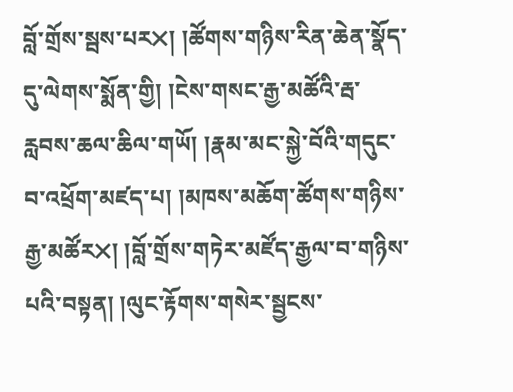བློ་གྲོས་སྦས་པར྾། །ཚོགས་གཉིས་རིན་ཆེན་སྣོད་དུ་ལེགས་སྨོན་གྱི། །ངེས་གསང་རྒྱ་མཚོའི་རྦ་རླབས་ཆལ་ཆིལ་གཡོ། །རྣམ་མང་སྐྱེ་བོའི་གདུང་བ་འཕྲོག་མཛད་པ། །མཁས་མཆོག་ཚོགས་གཉིས་རྒྱ་མཚོར྾། །བློ་གྲོས་གཏེར་མཛོད་རྒྱལ་བ་གཉིས་པའི་བསྟན། །ལུང་རྟོགས་གསེར་སྦྱངས་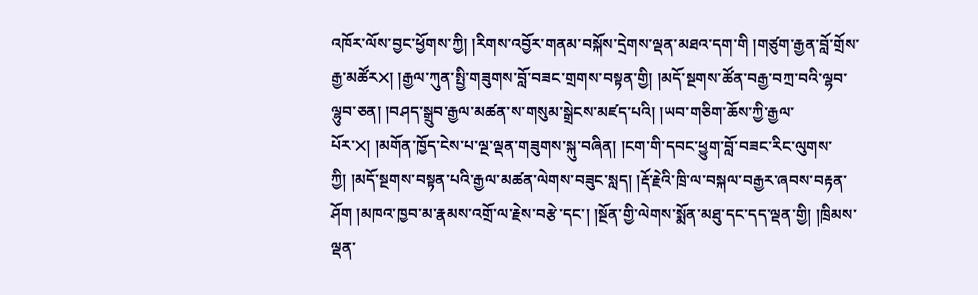འཁོར་ལོས་བྱང་ཕྱོགས་ཀྱི། །རིགས་འབྱོར་གནམ་བསྐོས་དྲེགས་ལྡན་མཐའ་དག་གི །གཙུག་རྒྱན་བློ་གྲོས་རྒྱ་མཚོར྾། །རྒྱལ་ཀུན་སྤྱི་གཟུགས་བློ་བཟང་གྲགས་བསྟན་གྱི། །མདོ་སྔགས་ཚོན་བརྒྱ་བཀྲ་བའི་ལྷབ་ལྷུབ་ཅན། །བཤད་སྒྲུབ་རྒྱལ་མཚན་ས་གསུམ་སྒྲེངས་མཛད་པའི། །ཡབ་གཅིག་ཆོས་ཀྱི་རྒྱལ་པོར་྾། །མགོན་ཁྱོད་ངེས་པ་ལྔ་ལྡན་གཟུགས་སྐུ་བཞིན། །ངག་གི་དབང་ཕྱུག་བློ་བཟང་རིང་ལུགས་ཀྱི། །མདོ་སྔགས་བསྟན་པའི་རྒྱལ་མཚན་ལེགས་བཟུང་སླད། །རྡོ་རྗེའི་ཁྲི་ལ་བསྐལ་བརྒྱར་ཞབས་བརྟན་ཤོག །མཁའ་ཁྱབ་མ་རྣམས་འགྲོ་ལ་རྗེས་བརྩེ་དང་། །སྔོན་གྱི་ལེགས་སྨོན་མཐུ་དང་དད་ལྡན་གྱི། །ཁྲིམས་ལྡན་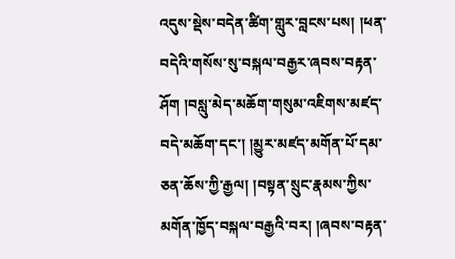འདུས་སྡེས་བདེན་ཚིག་གླུར་བླངས་པས། །ཕན་བདེའི་གསོས་སུ་བསྐལ་བརྒྱར་ཞབས་བརྟན་ཤོག །བསླུ་མེད་མཆོག་གསུམ་འཇིགས་མཛད་བདེ་མཆོག་དང་། །མྱུར་མཛད་མགོན་པོ་དམ་ཅན་ཆོས་ཀྱི་རྒྱལ། །བསྟན་སྲུང་རྣམས་ཀྱིས་མགོན་ཁྱོད་བསྐལ་བརྒྱའི་བར། །ཞབས་བརྟན་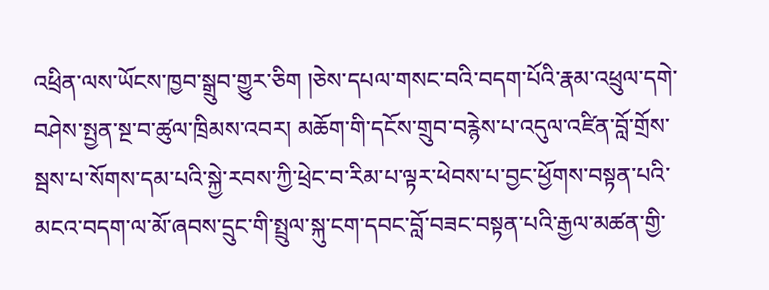འཕྲིན་ལས་ཡོངས་ཁྱབ་སྒྲུབ་གྱུར་ཅིག །ཅེས་དཔལ་གསང་བའི་བདག་པོའི་རྣམ་འཕྲུལ་དགེ་བཤེས་སྤྱན་སྔ་བ་ཚུལ་ཁྲིམས་འབར། མཆོག་གི་དངོས་གྲུབ་བརྙེས་པ་འདུལ་འཛིན་བློ་གྲོས་སྦས་པ་སོགས་དམ་པའི་སྐྱེ་རབས་ཀྱི་ཕྲེང་བ་རིམ་པ་ལྟར་ཕེབས་པ་བྱང་ཕྱོགས་བསྟན་པའི་མངའ་བདག་ལ་མོ་ཞབས་དྲུང་གི་སྤྲུལ་སྐུ་ངག་དབང་བློ་བཟང་བསྟན་པའི་རྒྱལ་མཚན་གྱི་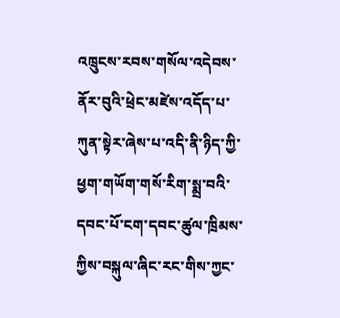འཁྲུངས་རབས་གསོལ་འདེབས་ནོར་བུའི་ཕྲེང་མཛེས་འདོད་པ་ཀུན་སྟེར་ཞེས་པ་འདི་ནི་ཉིད་ཀྱི་ཕྱག་གཡོག་གསོ་རིག་སྨྲ་བའི་དབང་པོ་ངག་དབང་ཚུལ་ཁྲིམས་ཀྱིས་བསྐུལ་ཞིང་རང་གིས་ཀྱང་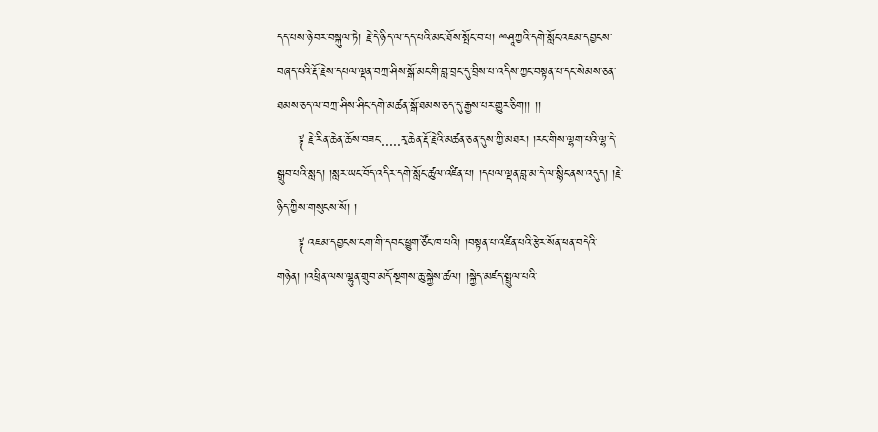དད་པས་ཉེ་བར་བསྐུལ་ཏེ། རྗེ་དེ་ཉིད་ལ་དད་པའི་མང་ཐོས་སྤོང་བ་པ། ྋཤཱཀྱའི་དགེ་སློང་འཇམ་དབྱངས་བཞད་པའི་རྡོ་རྗེས་དཔལ་ལྡན་བཀྲ་ཤིས་སྒོ་མང་གི་བླ་བྲང་དུ་བྲིས་པ་འདིས་ཀྱང་བསྟན་པ་དང་སེམས་ཅན་ཐམས་ཅད་ལ་བཀྲ་ཤིས་ཤིང་དགེ་མཚན་སྒོ་ཐམས་ཅད་དུ་རྒྱས་པར་གྱུར་ཅིག།། །།
     ༈ རྗེ་རིན་ཆེན་ཆོས་བཟང་.....རྭ་ཆེན་རྡོ་རྗེའི་མཚན་ཅན་དུས་ཀྱི་མཐར། །རང་གིས་ལྷག་པའི་ལྷ་དེ་སྒྲུབ་པའི་སླད། །སླར་ཡང་བོད་འདིར་དགེ་སློང་ཚུལ་འཛིན་པ། །དཔལ་ལྡན་བླ་མ་དེ་ལ་སྙིང་ནས་འདུད། །རྗེ་ཉིད་ཀྱིས་གསུངས་སོ། །
     ༈ འཇམ་དབྱངས་ངག་གི་དབང་ཕྱུག་ཙོང་ཁ་པའི། །བསྟན་པ་འཛིན་པའི་རྩེར་སོན་ཕན་བདེའི་གཉེན། །འཕྲིན་ལས་ལྷུན་གྲུབ་མདོ་སྔགས་ཆུ་སྐྱེས་ཚལ། །སྐྱེད་མཛད་སྤྲུལ་པའི་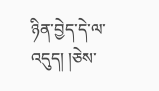ཉིན་བྱེད་དེ་ལ་འདུད། །ཅེས་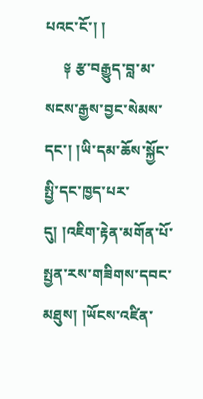པའང་ངོ་། །
     ༈ རྩ་བརྒྱུད་བླ་མ་སངས་རྒྱས་བྱང་སེམས་དང་། །ཡི་དམ་ཆོས་སྐྱོང་སྤྱི་དང་ཁྱད་པར་དུ། །འཇིག་རྟེན་མགོན་པོ་སྤྱན་རས་གཟིགས་དབང་མཐུས། །ཡོངས་འཛིན་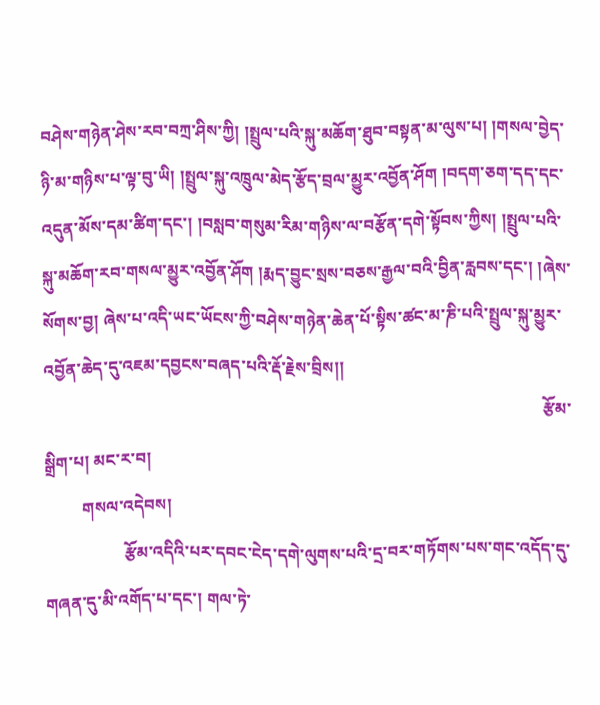བཤེས་གཉེན་ཤེས་རབ་བཀྲ་ཤིས་ཀྱི། །སྤྲུལ་པའི་སྐུ་མཆོག་ཐུབ་བསྟན་མ་ལུས་པ། །གསལ་བྱེད་ཉི་མ་གཉིས་པ་ལྟ་བུ་ཡི། །སྤྲུལ་སྐུ་འཁྲུལ་མེད་རྩོད་བྲལ་མྱུར་འབྱོན་ཤོག །བདག་ཅག་དད་དང་འདུན་མོས་དམ་ཚིག་དང་། །བསླབ་གསུམ་རིམ་གཉིས་ལ་བརྩོན་དགེ་སྟོབས་ཀྱིས། །སྤྲུལ་པའི་སྐུ་མཆོག་རབ་གསལ་མྱུར་འབྱོན་ཤོག །རྨད་བྱུང་སྲས་བཅས་རྒྱལ་བའི་བྱིན་རླབས་དང་། །ཞེས་སོགས་བྱ། ཞེས་པ་འདི་ཡང་ཡོངས་ཀྱི་བཤེས་གཉེན་ཆེན་པོ་སྟིས་ཚང་མ་ཎི་པའི་སྤྲུལ་སྐུ་མྱུར་འབྱོན་ཆེད་དུ་འཇམ་དབྱངས་བཞད་པའི་རྡོ་རྗེས་བྲིས།།
                                                                                                                        རྩོམ་སྒྲིག་པ། མང་ར་བ།
         གསལ་འདེབས།
                   རྩོམ་འདིའི་པར་དབང་ངེད་དགེ་ལུགས་པའི་དྲ་བར་གཏོགས་པས་གང་འདོད་དུ་གཞན་དུ་མི་འགོད་པ་དང་། གལ་ཏེ་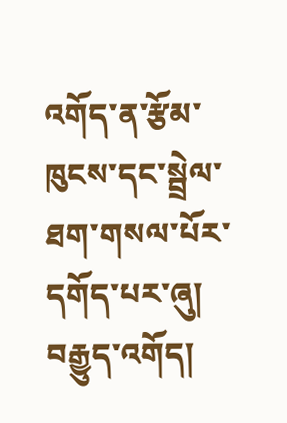འགོད་ན་རྩོམ་ཁུངས་དང་སྦྲེལ་ཐག་གསལ་པོར་དགོད་པར་ཞུ།
བརྒྱུད་འགོད།